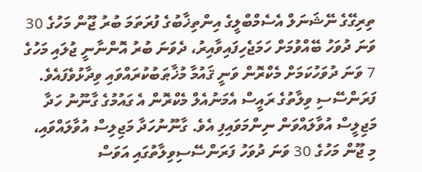ތިރިގޭގެ ނޭޝަނަލް އެސެމްބްލީގެ އިންތިޚާބުގެ ފުރަތަމަ ބުރު ޖޫން މަހުގެ 30 ވަނަ ދުވަހު ބޭއްވުމަށް ހަމަޖެހިފައިވާއިރު، ދެވަނަ ބުރު އޮންނާނީ ޖުލައި މަހުގެ 7 ވަނަ ދުވަހުކަމަށް މެކްރޮން ވަނީ ޤައުމާ މުޚާޠަބުކުރައްވައި ވިދާޅުވެފައެވެ.
ފަރަންސޭސި ވިލާތުގެ ރައީސް އެމަނުއެލް މެކްރޮން އެ ގައުމުގެ ގާނޫނު ހަދާ މަޖިލީސް އުވާލައްވަން ނިންމަވައިފި އެވެ. ގާނޫނުހަދާ މަޖިލިސް އުވާލައްވައި، މި ޖޫން މަހުގެ 30 ވަނަ ދުވަހު ފަރަންސޭސިވިލާތުގައި އަވަސް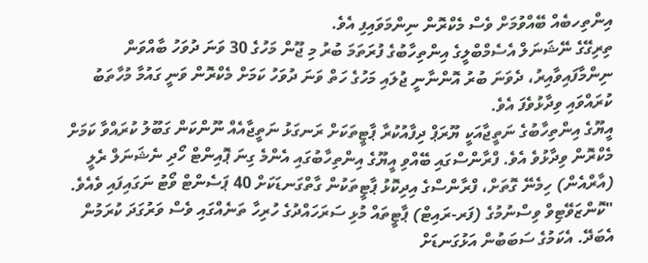އިންތިހބެއް ބޭއްވުމަށް ވެސް މެކްރޮން ނިންމަވައިފި އެވެ.
ތިރިގޭގެ ނޭޝަނަލް އެސެމްބްލީގެ އިންތިހާބުގެ ފުރަތަމަ ބުރު މި ޖޫން މަހުގެ 30 ވަނަ ދުވަހު ބާއްވަން ނިންމާފައިވާއިރު، ދެވަނަ ބުރު އޮންނާނީ ޖުލައި މަހުގެ ހަތް ވަނަ ދުވަހު ކަމަށް މެކްރޮން ވަނީ ގައުމާ މުހާތަބު ކުރައްވައި ވިދާޅުވެފަ އެވެ.
އީޔޫގެ އިންތިހާބުގެ ނަތީޖާއަކީ ޔޫރަޕް ދިފާއުކުރާ ޕާޓީތަކަށް ރަނގަޅު ނަތީޖާއެއް ނޫންކަން ގަބޫލު ކުރައްވާ ކަމަށް މެކްރޮން ވިދާޅުވެ އެވެ. ފްރާންސްގައި ބޭއްވި އީޔޫގެ އިންތިހާބުގައި އެންމެ ގިނަ ޕޮއިންޓް ހޯދި ނެޝަނަލް ރެލީ (އާރްއެން) ހިމެނޭ ގޮތަށް، ފްރާންސްގެ އިދިކޮޅު ޕާޓީތަކުން ގާތްގަނޑަކަށް 40 ޕަސެންޓް ވޯޓު ނަގައިފައި ވެއެވެ.
"ކޮންޒަވޭޓިވް ވިސްނުމުގެ (ފަރ-ރައިޓް) ޕާޓީތައް މުޅި ސަރަހައްދުގެ ހުރިހާ ތަނެއްގައި ވެސް ވަރުގަދަ ކުރަމުން އެބަދޭ. އެކަމުގެ ސަބަބުން އަޅުގަނޑަށް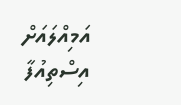އަމިއްލައަށް އިސްތިއުފާ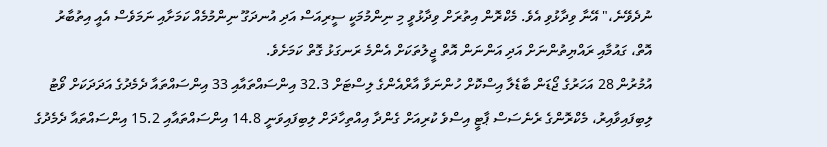ނުދެވޭނެ،" އޭނާ ވިދާޅުވި އެވެ. މެކްރޮން އިތުރަށް ވިދާޅުވީ މި ނިންމުމަކީ ސީރިއަސް އަދި އުނދަގޫ ނިންމުމެއް ކަމަށާއި ނަމަވެސް އެއީ އިތުބާރު އޮތް، ގައުމާއި ރައްޔިތުންނަށް އަދި އަންނަން އޮތް ޖީލުތަކަށް އެންމެ ރަނގަޅު ގޮތް ކަމަށެވެ.
އުމުރުން 28 އަހަރުގެ ޖޯޑަން ބާޑެލާ އިސްކޮށް ހުންނަވާ އާރްއެންގެ ލިސްޓަށް 32.3 އިންސައްތައާއި 33 އިންސައްތައާ ދެމެދުގެ އަދަދަކަށް ވޯޓު ލިބިފައިވާއިރު، މެކްރޮންގެ ރެނެސަސް ޕާޓީ އިސްވެ ކުރިއަށް ގެންދާ އިއްތިހާދަށް ލިބިފައިވަނީ 14.8 އިންސައްތައާއި 15.2 އިންސައްތައާ ދެމެދުގެ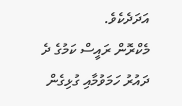އަދަދެކެވެ.
މެކްރޮން ރައީސް ކަމުގެ ދެ ދައުރު ހަމަވުމާއި ގުޅިގެން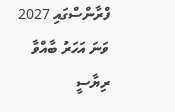ފްރާންސްގައި 2027 ވަނަ އަހަރު ބާއްވާ ރިޔާސީ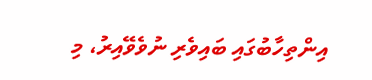އިންތިހާބުގައި ބައިވެރި ނުވެވޭއިރު، މި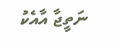ނަތީޖާ އާއެކު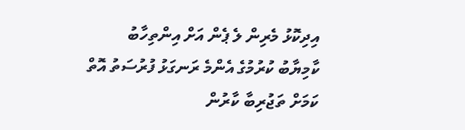އިދިކޮޅު މެރިން ލެ ޕެން އަށް އިންތިހާބު ކާމިޔާބު ކުރުމުގެ އެންމެ ރަނގަޅު ފުރުސަތު އޮތް ކަމަށް ތަޖުރިބާ ކާރުން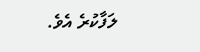ލަފާކުރެ އެވެ.